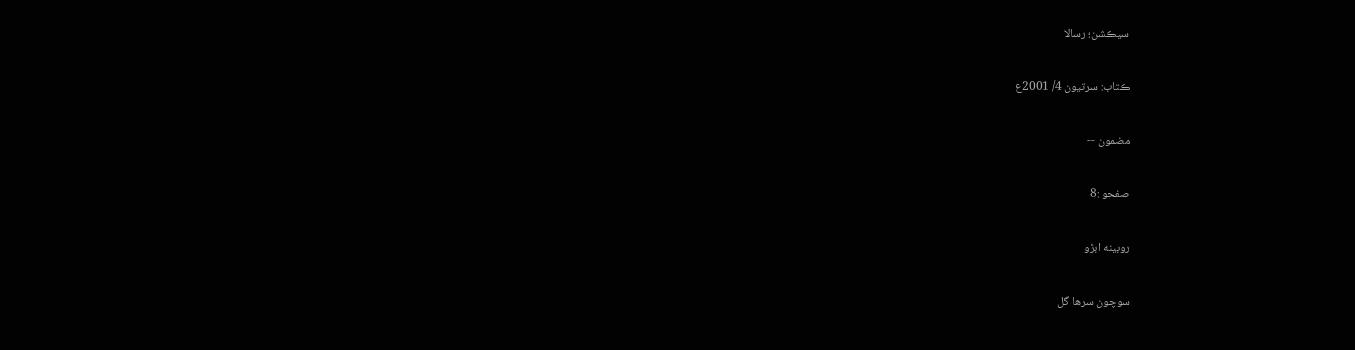سيڪشن؛ رسالا

ڪتاب: سرتيون 4/ 2001ع

مضمون --

صفحو :8

روبينه ابڙو

سوچون سرها گل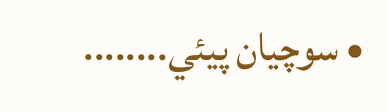• سوچيان پيئي........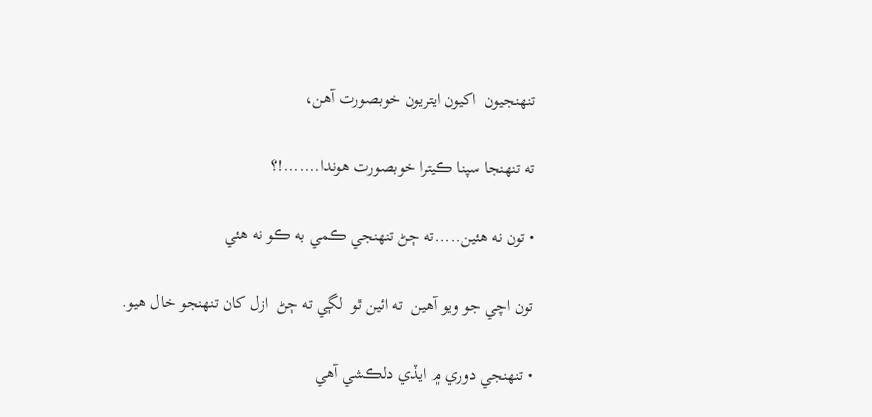تنهنجيون  اکيون ايتريون خوبصورت آهن،

ته تنهنجا سپنا ڪيترا خوبصورت هوندا.......!؟

• تون نه هئين.....ته ڄڻ تنهنجي ڪمي به ڪو نه هئي

تون اچي جو ويو آهين  ته ائين ٿو  لڳي ته ڄڻ  ازل کان تنهنجو خال هيو.

• تنهنجي دوري ۾ ايڏي دلڪشي آهي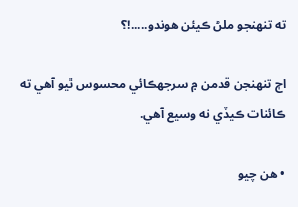ته تنهنجو ملڻ ڪيئن هوندو.....!؟

اڄ تنهنجن قدمن ۾ سرجهڪائي محسوس ٿيو آهي ته ڪائنات ڪيڏي نه وسيع آهي.

• هن چيو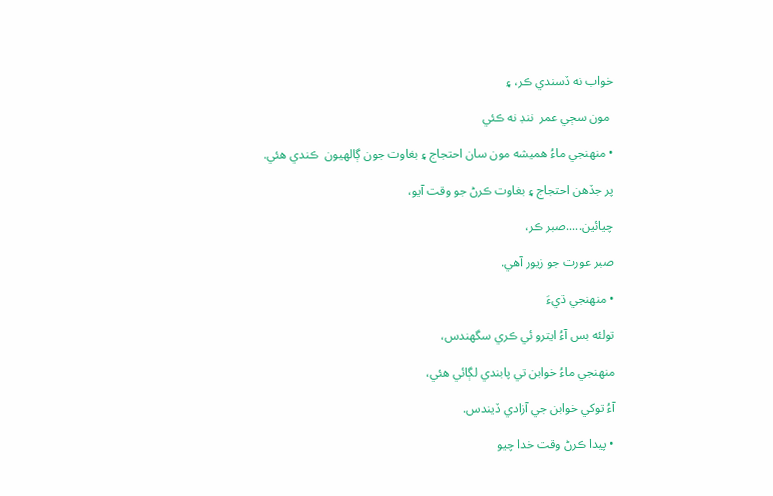خواب نه ڏسندي ڪر، ۽

 مون سڄي عمر  ننڊ نه ڪئي

• منهنجي ماءُ هميشه مون سان احتجاج ۽ بغاوت جون ڳالهيون  ڪندي هئي.

پر جڏهن احتجاج ۽ بغاوت ڪرڻ جو وقت آيو،

چيائين.....صبر ڪر،

صبر عورت جو زيور آهي.

• منهنجي ڌيءَ

تولئه بس آءُ ايترو ئي ڪري سگهندس،

منهنجي ماءُ خوابن تي پابندي لڳائي هئي،

آءُ توکي خوابن جي آزادي ڏيندس.

• پيدا ڪرڻ وقت خدا چيو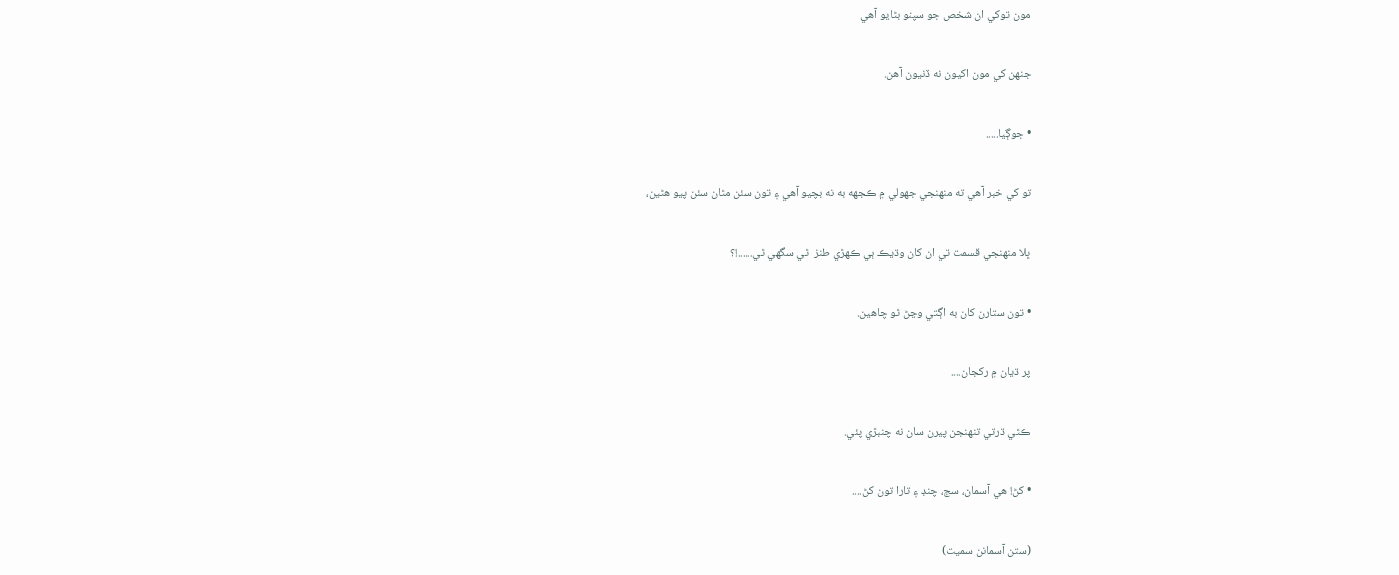مون توکي ان شخص جو سپنو بڻايو آهي

جنهن کي مون اکيون نه ڏنيون آهن.

• جوڳيا.....

تو کي خبر آهي ته منهنجي جهولي ۾ ڪجهه به نه بچيو آهي ۽ تون سئن مٿان سئن پيو هڻين،

ڀلا منهنجي قسمت تي ان کان وڌيڪ ٻي ڪهڙي طنز  ٿي سگهي ٿي......!؟

• تون ستارن کان به اڳتي وڃڻ ٿو چاهين.

پر ڌيان ۾ رکجان....

ڪٿي ڌرتي تنهنجن پيرن سان نه چنبڙي پئي.

• کڻ! هي آسمان، سج، چنڊ ۽ تارا تون کڻ....

(ستن آسمانن سميت)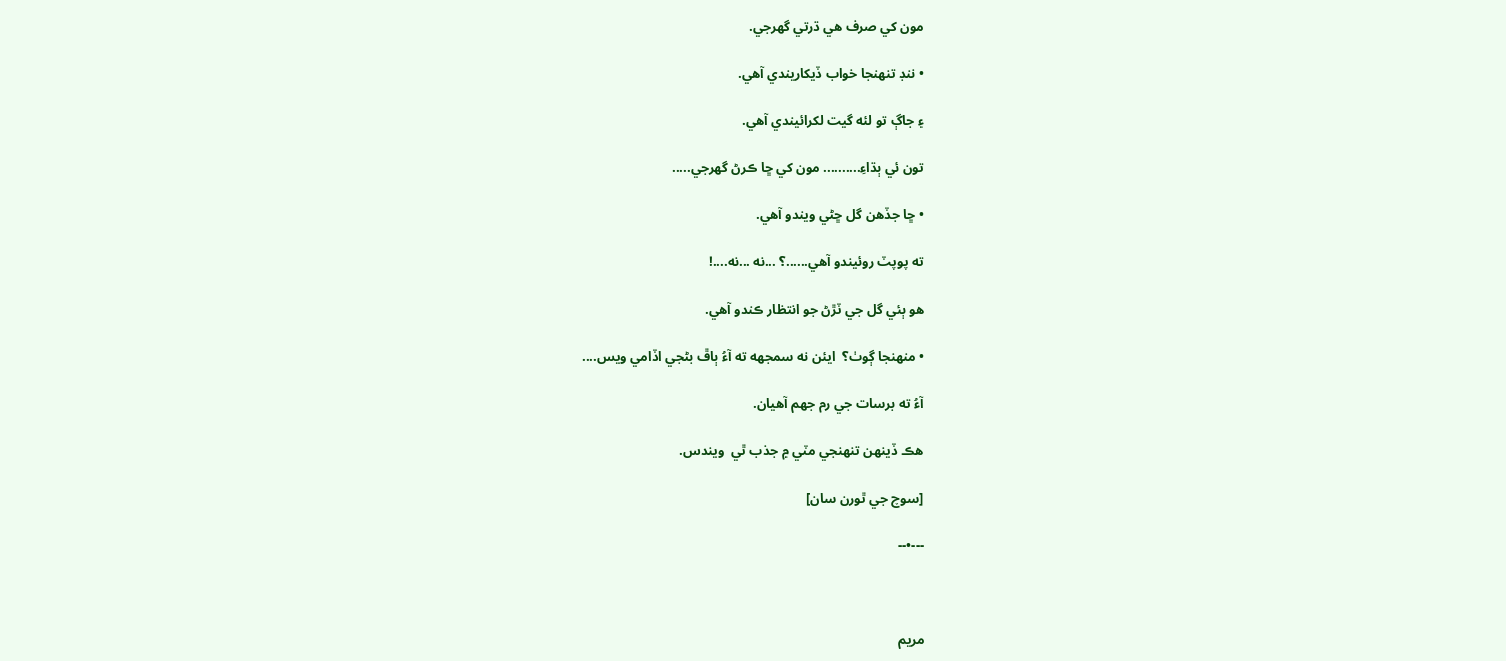مون کي صرف هي ڌرتي گهرجي.

• ننڊ تنهنجا خواب ڏيکاريندي آهي.

۽ جاڳ تو لئه گيت لکرائيندي آهي.

تون ئي ٻڌاءِ.......... مون کي ڇا ڪرڻ گهرجي.....

• ڇا جڏهن گل ڇڻي ويندو آهي.

ته پوپٽ روئيندو آهي......؟ ...نه ...نه....!

هو ٻئي گل جي ٽڙڻ جو انتظار ڪندو آهي.

• منهنجا ڳوٺ؟  ايئن نه سمجهه ته آءُ ٻاڦ بڻجي اڏامي ويس....

آءُ ته برسات جي رم جهم آهيان.

هڪ ڏينهن تنهنجي مٽي ۾ جذب ٿي  ويندس.

[سوچ جي ٿورن سان]

---•--



مريم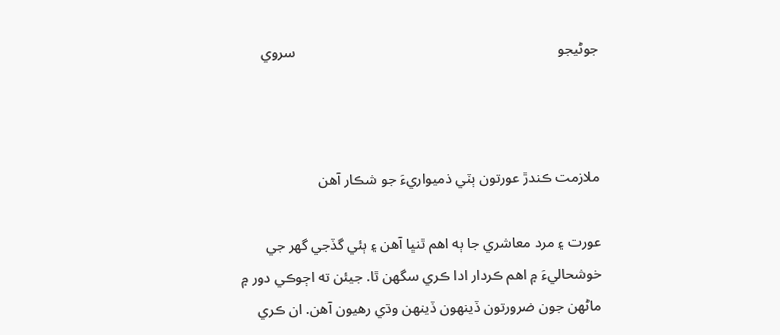جوڻيجو                                                                        سروي



ملازمت ڪندڙ عورتون ٻٽي ذميواريءَ جو شڪار آهن

عورت ۽ مرد معاشري جا ٻه اهم ٿنڀا آهن ۽ ٻئي گڏجي گهر جي خوشحاليءَ ۾ اهم ڪردار ادا ڪري سگهن ٿا. جيئن ته اڄوڪي دور ۾ ماڻهن جون ضرورتون ڏينهون ڏينهن وڌي رهيون آهن. ان ڪري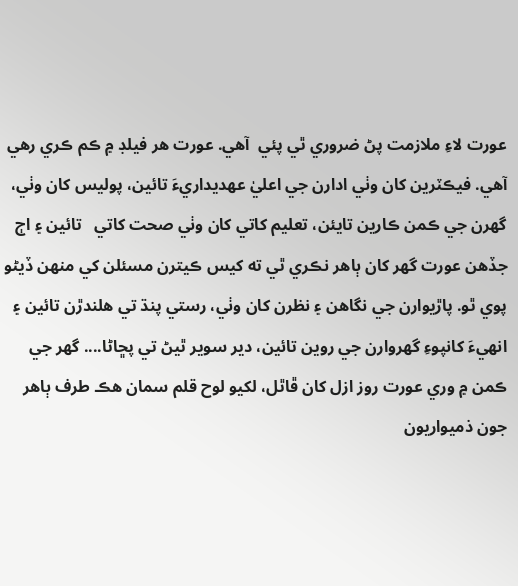عورت لاءِ ملازمت پڻ ضروري ٿي پئي  آهي. عورت هر فيلڊ ۾ ڪم ڪري رهي  آهي. فيڪٽرين کان وٺي ادارن جي اعليٰ عهديداريءَ تائين، پوليس کان وٺي، گهرن جي ڪمن ڪارين تايئن، تعليم کاتي کان وٺي صحت کاتي   تائين ۽ اڄ جڏهن عورت گهر کان ٻاهر نڪري ٿي ته کيس ڪيترن مسئلن کي منهن ڏيڻو پوي ٿو. پاڙيوارن جي نگاهن ۽ نظرن کان وٺي، رستي پنڌ تي هلندڙن تائين ۽ انهيءَ کانپوءِ گهروارن جي روين تائين، دير سوير ٿيڻ تي پڇاڻا.... گهر جي ڪمن ۾ وري عورت روز ازل کان ڦاٿل، لکيو لوح قلم سمان هڪ طرف ٻاهر جون ذميواريون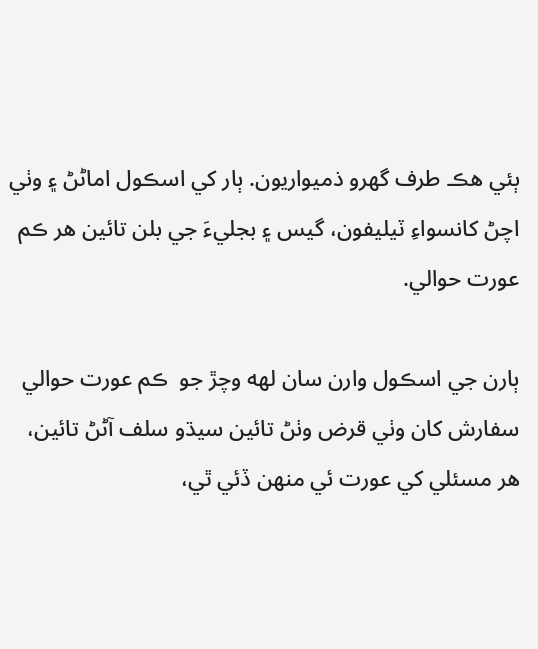ٻئي هڪ طرف گهرو ذميواريون. ٻار کي اسڪول اماڻڻ ۽ وٺي اچڻ کانسواءِ ٽيليفون، گيس ۽ بجليءَ جي بلن تائين هر ڪم عورت حوالي.

ٻارن جي اسڪول وارن سان لهه وچڙ جو  ڪم عورت حوالي سفارش کان وٺي قرض وٺڻ تائين سيڌو سلف آڻڻ تائين، هر مسئلي کي عورت ئي منهن ڏئي ٿي،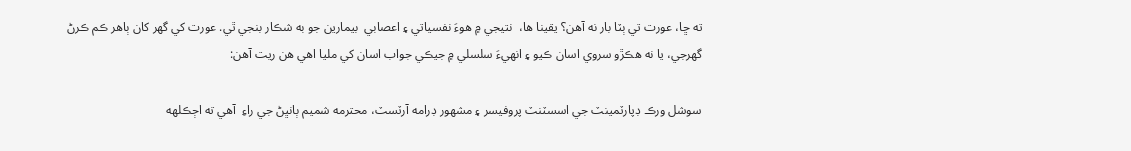ته ڇا، عورت تي ٻٽا بار نه آهن؟ يقينا ها،  نتيجي ۾ هوءَ نفسياتي ۽ اعصابي  بيمارين جو به شڪار بنجي ٿي. عورت کي گهر کان ٻاهر ڪم ڪرڻ گهرجي، يا نه هڪڙو سروي اسان ڪيو ۽ انهيءَ سلسلي ۾ جيڪي جواب اسان کي مليا اهي هن ريت آهن:

سوشل ورڪ ڊپارٽمينٽ جي اسسٽنٽ پروفيسر ۽ مشهور ڊرامه آرٽسٽ، محترمه شميم ٻانڀڻ جي راءِ  آهي ته اڄڪلهه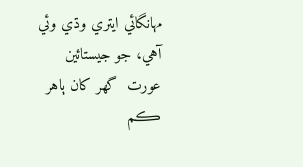مهانگائي ايتري وڌي وئي آهي، جو جيستائين عورت  گهر کان ٻاهر ڪم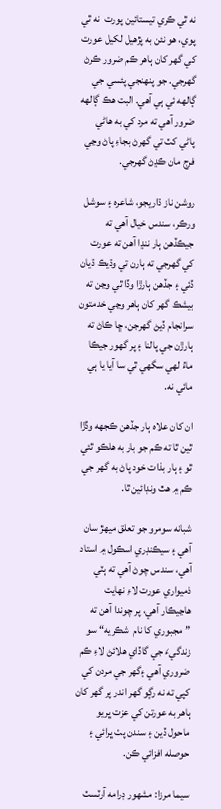نه ٿي ڪري تيستائين پورت  نه ٿي پوي، هو نئن به پڙهيل لکيل عورت کي گهر کان ٻاهر ڪم ضرور ڪرڻ گهرجي. جو پنهنجي پئسي جي ڳالهه ئي ٻي آهي. البت هڪ ڳالهه ضرور آهي ته مرد کي به هاڻي پاڻي کٽ تي گهرڻ بجاءِ پاڻ وڃي فرج مان ڪڍڻ گهرجي.

روشن ناز ڌاريجو، شاعره ۽ سوشل ورڪر، سندس خيال آهي ته جيڪڏهن ٻار ننڍا آهن ته عورت کي گهرجي ته ٻارن تي وڌيڪ ڌيان ڏئي ۽ جڏهن ٻارڙا وڏا ٿي وڃن ته بيشڪ گهر کان ٻاهر وڃي خدمتون سرانجام ڏيڻ گهرجن، ڇا ڪاڻ ته ٻارڙن جي پالنا ۽ پر گهور جيڪا ماءُ لهي سگهي ٿي سا آيا يا ٻي مائي نه.

ان کان علاه ٻار جڏهن ڪجهه وڏڙا ٿين ٿا ته ڪم جو بار به هلڪو ٿئي ٿو ۽ ٻار بذات خود پاڻ به گهر جي ڪم ۾ هٿ ونڊائين ٿا.

شبانه سومرو جو تعلق ميهڙ سان آهي ۽ سيڪنڊري اسڪول ۾ استاد آهي، سندس چوڻ آهي ته ٻٽي ذميواري عورت لاءِ نهايت هاڃيڪار آهي، پر چوندا آهن ته ”مجبوري کا نام  شڪريه“ سو زندگيءَ جي گاڏاي هلائڻ لاءِ ڪم ضروري آهي ۽گهر جي مردن کي کپي ته نه رڳو گهر اندر پر گهر کان ٻاهر به عورتن کي عزت ڀريو ماحول ڏين ۽ سندن پٺ ڀرائي ۽ حوصله افزائي ڪن.

سيما مرزا: مشهور ڊرامه آرٽسٽ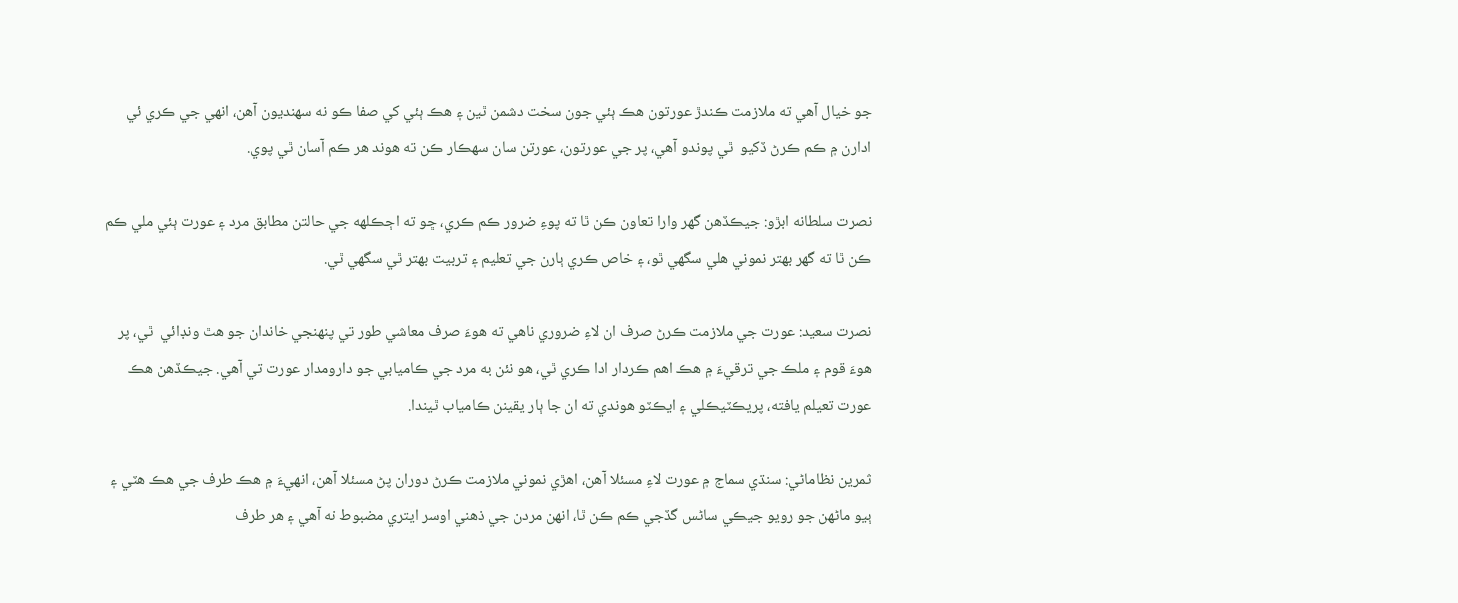جو خيال آهي ته ملازمت ڪندڙ عورتون هڪ ٻئي جون سخت دشمن ٿين ۽ هڪ ٻئي کي صفا ڪو نه سهنديون آهن، انهي جي ڪري ئي ادارن ۾ ڪم ڪرڻ ڏکيو  ٿي پوندو آهي، پر جي عورتون، عورتن سان سهڪار ڪن ته هوند هر ڪم آسان ٿي پوي.

نصرت سلطانه ابڙو: جيڪڏهن گهر وارا تعاون ڪن ٿا ته پوءِ ضرور ڪم ڪري، ڇو ته اڄڪلهه جي حالتن مطابق مرد ۽ عورت ٻئي ملي ڪم ڪن ٿا ته گهر بهتر نموني هلي سگهي ٿو، ۽ خاص ڪري ٻارن جي تعليم ۽ تربيت بهتر ٿي سگهي ٿي.

نصرت سعيد: عورت جي ملازمت ڪرڻ صرف ان لاءِ ضروري ناهي ته هوءَ صرف معاشي طور تي پنهنجي خاندان جو هٿ ونڊائي  ٿي، پر هوءَ قوم ۽ ملڪ جي ترقيءَ ۾ هڪ اهم ڪردار ادا ڪري ٿي، هو نئن به مرد جي ڪاميابي جو دارومدار عورت تي آهي. جيڪڏهن هڪ عورت تعيلم يافته، پريڪٽيڪلي ۽ ايڪٽو هوندي ته ان جا ٻار يقينن ڪامياب ٿيندا.

ثمرين نظاماڻي: سنڌي سماج ۾ عورت لاءِ مسئلا آهن، اهڙي نموني ملازمت ڪرڻ دوران پڻ مسئلا آهن، انهيءَ ۾ هڪ طرف جي هڪ هٽي ۽ ٻيو ماڻهن جو رويو جيڪي ساڻس گڏجي ڪم ڪن ٿا، انهن مردن جي ذهني اوسر ايتري مضبوط نه آهي ۽ هر طرف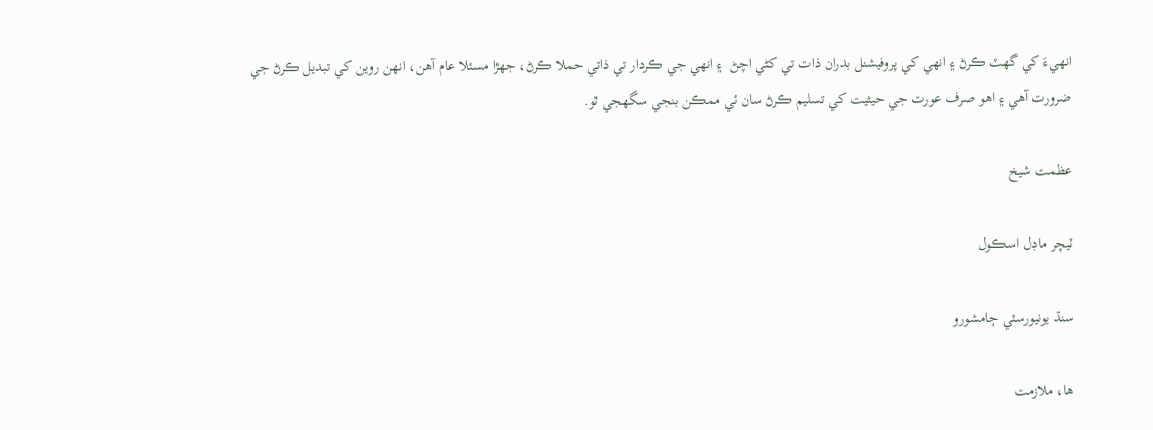انهيءَ کي گهٽ ڪرڻ ۽ انهي کي پروفيشنل بدران ذات تي کڻي اچڻ  ۽ انهي جي ڪردار تي ذاتي حملا ڪرڻ، جهڙا مسئلا عام آهن، انهن روين کي تبديل ڪرڻ جي ضرورت آهي ۽ اهو صرف عورت جي حيثيت کي تسليم ڪرڻ سان ئي ممڪن بنجي سگهجي ٿو.

عظمت شيخ

ٽيچر ماڊل اسڪول

سنڌ يونيورسٽي ڄامشورو

ها، ملازمت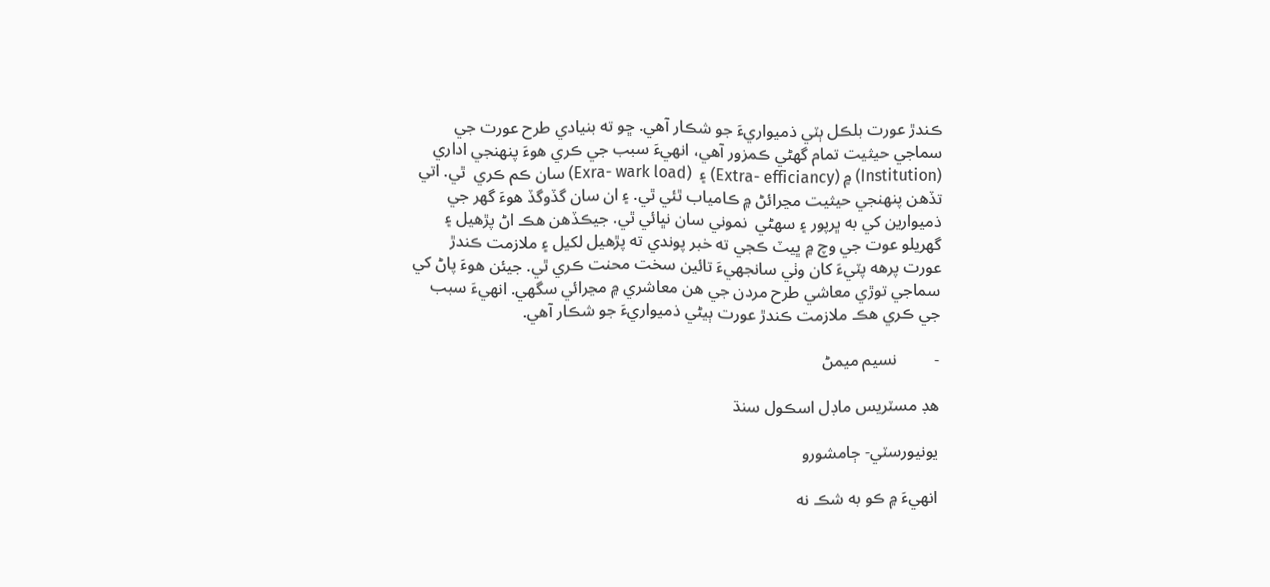ڪندڙ عورت بلڪل ٻٽي ذميواريءَ جو شڪار آهي. ڇو ته بنيادي طرح عورت جي سماجي حيثيت تمام گهڻي ڪمزور آهي، انهيءَ سبب جي ڪري هوءَ پنهنجي اداري (Institution) ۾ (Extra- efficiancy) ۽  (Exra- wark load) سان ڪم ڪري  ٿي. اتي تڏهن پنهنجي حيثيت مڃرائڻ ۾ ڪامياب ٿئي ٿي. ۽ ان سان گڏوگڏ هوءَ گهر جي ذميوارين کي به ڀرپور ۽ سهڻي  نموني سان نڀائي ٿي. جيڪڏهن هڪ اڻ پڙهيل ۽ گهريلو عوت جي وچ ۾ ڀيٽ ڪجي ته خبر پوندي ته پڙهيل لکيل ۽ ملازمت ڪندڙ عورت پرهه پٽيءَ کان وٺي سانجهيءَ تائين سخت محنت ڪري ٿي. جيئن هوءَ پاڻ کي سماجي توڙي معاشي طرح مردن جي هن معاشري ۾ مڃرائي سگهي. انهيءَ سبب جي ڪري هڪ ملازمت ڪندڙ عورت ٻيڻي ذميواريءَ جو شڪار آهي.

-         نسيم ميمڻ

هڊ مسٽريس ماڊل اسڪول سنڌ

يونيورسٽي- ڄامشورو

انهيءَ ۾ ڪو به شڪ نه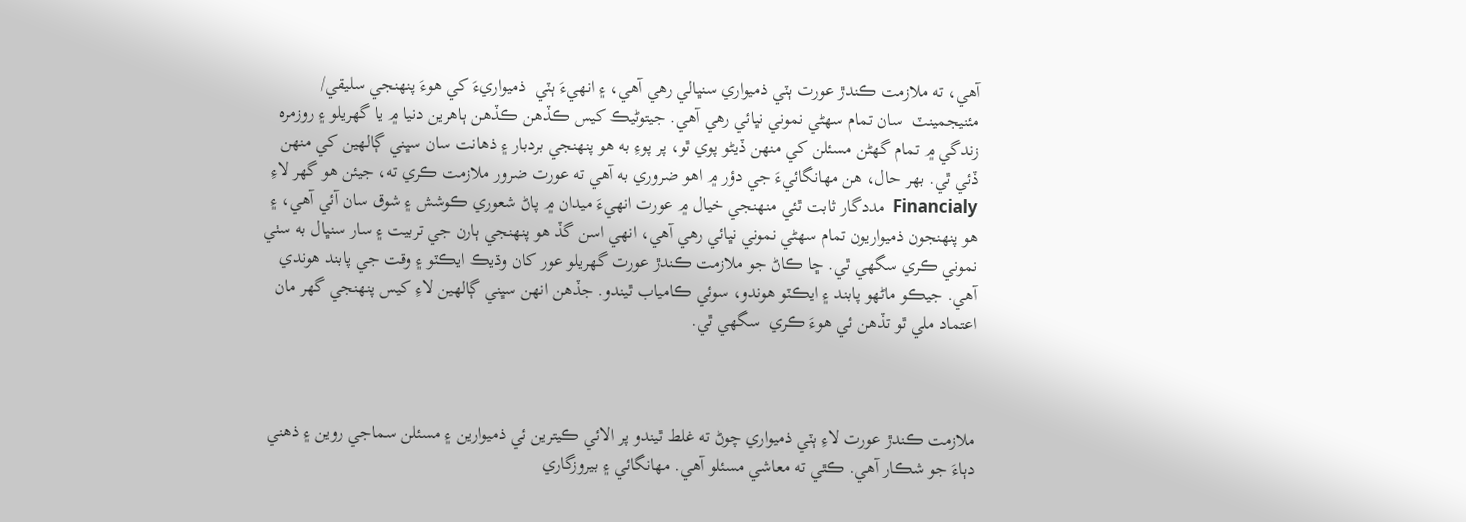آهي، ته ملازمت ڪندڙ عورت ٻٽي ذميواري سنڀالي رهي آهي، ۽ انهيءَ ٻٽي  ذميواريءَ کي هوءَ پنهنجي سليقي/ مئنيجمينٽ  سان تمام سهڻي نموني نڀائي رهي آهي. جيتوڻيڪ کيس ڪڏهن ڪڏهن ٻاهرين دنيا ۾ يا گهريلو ۽ روزمره زندگي ۾ تمام گهڻن مسئلن کي منهن ڏيڻو پوي ٿو، پر پوءِ به هو پنهنجي بردبار ۽ ذهانت سان سڀني ڳالهين کي منهن ڏئي ٿي. بهر حال، هن مهانگائيءَ جي دؤر ۾ اهو ضروري به آهي ته عورت ضرور ملازمت ڪري ته، جيئن هو گهر لاءِ Financialy  مددگار ثابت ٿئي منهنجي خيال ۾ عورت انهيءَ ميدان ۾ پاڻ شعوري ڪوشش ۽ شوق سان آئي آهي، ۽ هو پنهنجون ذميواريون تمام سهڻي نموني نڀائي رهي آهي، انهي اسن گڏ هو پنهنجي ٻارن جي تربيت ۽ سار سنڀال به سٺي نموني ڪري سگهي ٿي. ڇا ڪاڻ جو ملازمت ڪندڙ عورت گهريلو عور کان وڌيڪ ايڪٽو ۽ وقت جي پابند هوندي آهي. جيڪو ماڻهو پابند ۽ ايڪٽو هوندو، سوئي ڪامياب ٿيندو. جڏهن انهن سڀني ڳالهين لاءِ کيس پنهنجي گهر مان اعتماد ملي ٿو تڏهن ئي هوءَ ڪري  سگهي ٿي.



ملازمت ڪندڙ عورت لاءِ ٻٽي ذميواري چوڻ ته غلط ٿيندو پر الائي ڪيترين ئي ذميوارين ۽ مسئلن سماجي روين ۽ ذهني دٻاءَ جو شڪار آهي. ڪٿي ته معاشي مسئلو آهي. مهانگائي ۽ بيروزگاري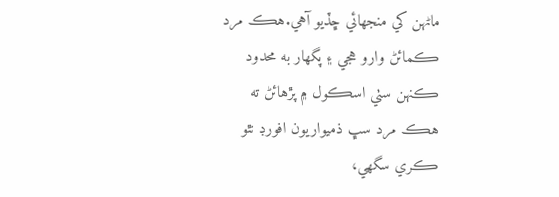ماڻهن کي منجهائي ڇڏيو آهي.هڪ مرد ڪمائڻ وارو هجي ۽ پگهار به محدود ڪنهن سٺي اسڪول ۾ پڙهائڻ ته هڪ مرد سڀ ذميواريون افورڊ نٿو ڪري سگهي،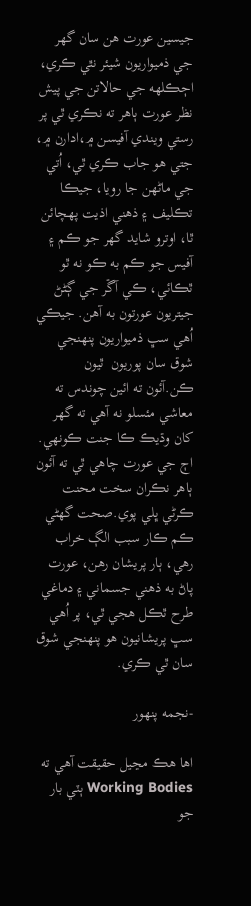جيسين عورت هن سان گهر جي ذميواريون شيئر نٿي ڪري، اڄڪلهه جي حالاتن جي پيش نظر عورت ٻاهر ته نڪري ٿي پر رستي ويندي آفيسن ۾،ادارن ۾، جتي هو جاب ڪري ٿي، اُتي جي ماڻهن جا رويا، جيڪا تڪليف ۽ ذهني اذيت پهچائن ٿا، اوترو شايد گهر جو ڪم ۽ آفيس جو ڪم به ڪو نه ٿو ٿڪائي، ڪي آڱر جي ڳڻڻ جيتريون عورتون به آهن. جيڪي اُهي سڀ ذميواريون پنهنجي شوق سان پوريون  ٿيون ڪن.آئون ته ائين چوندس ته معاشي مئسلو نه آهي ته گهر کان وڌيڪ ڪا جنت ڪونهي. اڄ جي عورت چاهي ٿي ته آئون ٻاهر نڪران سخت محنت ڪرڻي ڀلي پوي.صحت گهڻي ڪم ڪار سبب الڳ خراب رهي، ٻار پريشان رهن، عورت پاڻ به ذهني جسماني ۽ دماغي طرح ٿڪل هجي ٿي، پر اُهي سڀ پريشانيون هو پنهنجي شوق سان ٿي ڪري.

-نجمه پنهور

اها هڪ مڃيل حقيقت آهي ته Working Bodies ٻٽي بار جو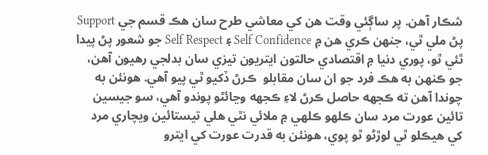شڪار آهن. پر ساڳئي وقت هن کي معاشي طرح سان هڪ قسم جي Support پڻ ملي ٿي، جنهن ڪري هن ۾ Self Confidence ۽ Self Respect جو شعور پڻ پيدا ٿئي ٿو، پوري دنيا ۾ اقتصادي حالتون ايتريون تيزي سان بدلجي رهيون آهن، جو ڪنهن به هڪ فرد جو ان سان مقابلو  ڪرڻ ڏکيو ٿي پيو آهي. هونئن به چوندا آهن ته ڪجهه حاصل ڪرڻ لاءِ ڪجهه وڃائڻو پوندو آهي، سو جيسين تائين عورت مرد سان ڪلهو ڪلهي ۾ ملائي نٿي هلي تيستائين ويچاري مرد کي هيڪلو ٿي لوڙڻو ٿو پوي، هونئن به قدرت عورت کي ايترو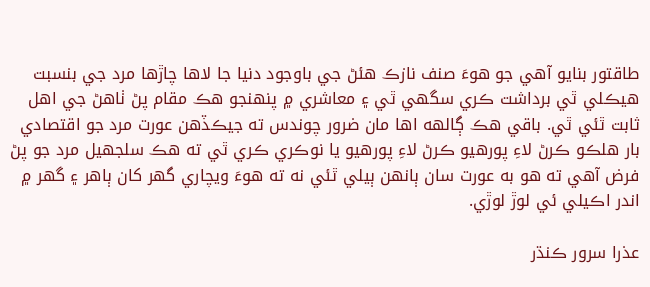طاقتور بنايو آهي جو هوءَ صنف نازڪ هئڻ جي باوجود دنيا جا لاها چاڙها مرد جي بنسبت هيڪلي ٿي برداشت ڪري سگهي ٿي ۽ معاشري ۾ پنهنجو هڪ مقام پڻ ٺاهڻ جي اهل ثابت ٿئي ٿي. باقي هڪ ڳالهه اها مان ضرور چوندس ته جيڪڏهن عورت مرد جو اقتصادي بار هلڪو ڪرڻ لاءِ پورهيو ڪرڻ لاءِ پورهيو يا نوڪري ڪري ٿي ته هڪ سلجهيل مرد جو پڻ فرض آهي ته هو به عورت سان ٻانهن ٻيلي ٿئي نه ته هوءَ ويچاري گهر کان ٻاهر ۽ گهر ۾ اندر اڪيلي ئي لوڙ لوڙي.

عذرا سرور ڪنڌر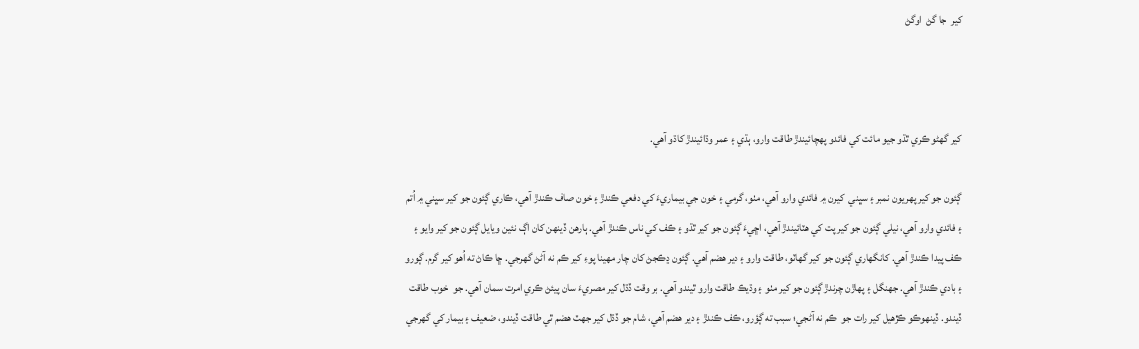کير  جا گڻ  اوگڻ



کير گهڻو ڪري ٿڌو جيو مائت کي فائدو پهچائيندڙ طاقت وارو، ٻڌي ۽ عمر وڌائيندڙ کاڌو آهي.

ڳئون جو کير پهريون نمبر ۽ سڀني  کيرن ۾ فائدي وارو آهي، مٺو، گرمي ۽ خون جي بيماريءَ کي دفعي ڪندڙ ۽ خون صاف ڪندڙ آهي، ڪاري ڳئون جو کير سڀني ۾ اُتم ۽ فائدي وارو آهي، نيلي ڳئون جو کير پت کي هٽائيندڙ آهي، اڇيءَ ڳئون جو کير ٿڌو ۽ ڪف کي ناس ڪندڙ آهي. ٻارهن ڏينهن کان اڳ نئين ويايل ڳئون جو کير وايو ۽ ڪف پيدا ڪندڙ آهي. کانگهاري ڳئون جو کير گهاٽو، طاقت وارو ۽ دير هضم آهي. ڳئون ڍڪجڻ کان چار مهينا پوءِ کير ڪم نه آڻڻ گهرجي. ڇا ڪاڻ ته اُهو کير گرم. ڳورو ۽ بادي ڪندڙ آهي. جهنگل ۽ پهاڙن چرندڙ ڳئون جو کير مٺو ۽ وڌيڪ طاقت وارو ٿيندو آهي. بر وقت ڏڌل کير مصريءَ سان پيئڻ ڪري امرت سمان آهي. جو  خوب طاقت ڏيندو. ڏينهوڪو ڪڙهيل کير رات جو  ڪم نه آڻجي؛ سبب ته ڳؤرو، ڪف ڪندڙ ۽ دير هضم آهي، شام جو ڏڌل کير جهٽ هضم ٿي طاقت ڏيندو، ضعيف ۽ بيمار کي گهرجي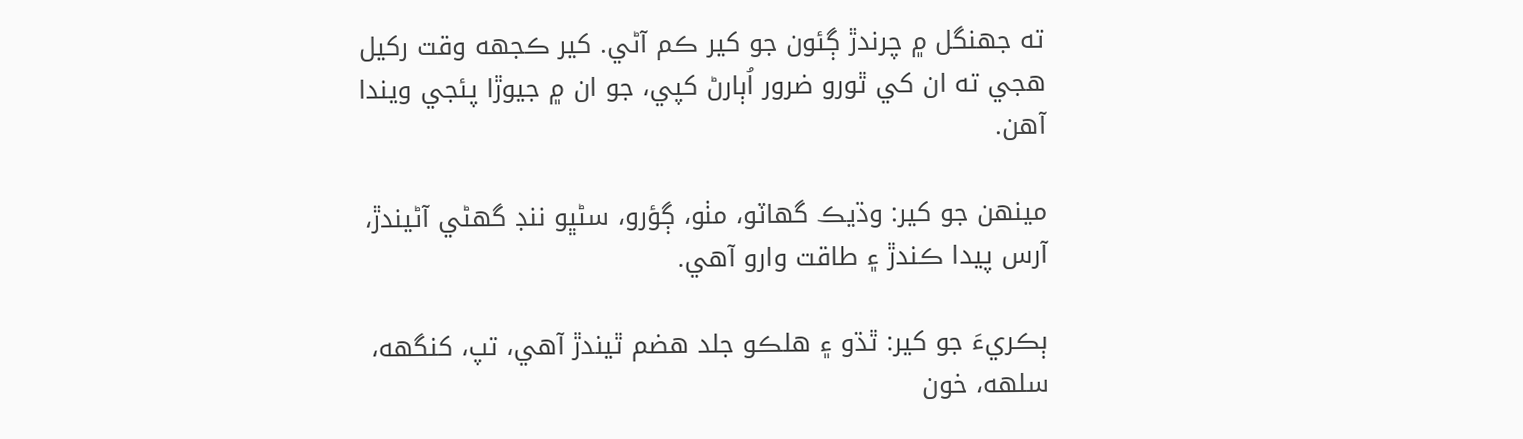ته جهنگل ۾ چرندڙ ڳئون جو کير ڪم آڻي. کير ڪجهه وقت رکيل هجي ته ان کي ٿورو ضرور اُٻارڻ کپي، جو ان ۾ جيوڙا پئجي ويندا آهن.

مينهن جو کير: وڌيڪ گهاٽو، مٺو، ڳؤرو، سڻڀو ننڊ گهڻي آڻيندڙ، آرس پيدا ڪندڙ ۽ طاقت وارو آهي.

ٻڪريءَ جو کير: ٿڌو ۽ هلڪو جلد هضم ٿيندڙ آهي، تپ، کنگهه، سلهه، خون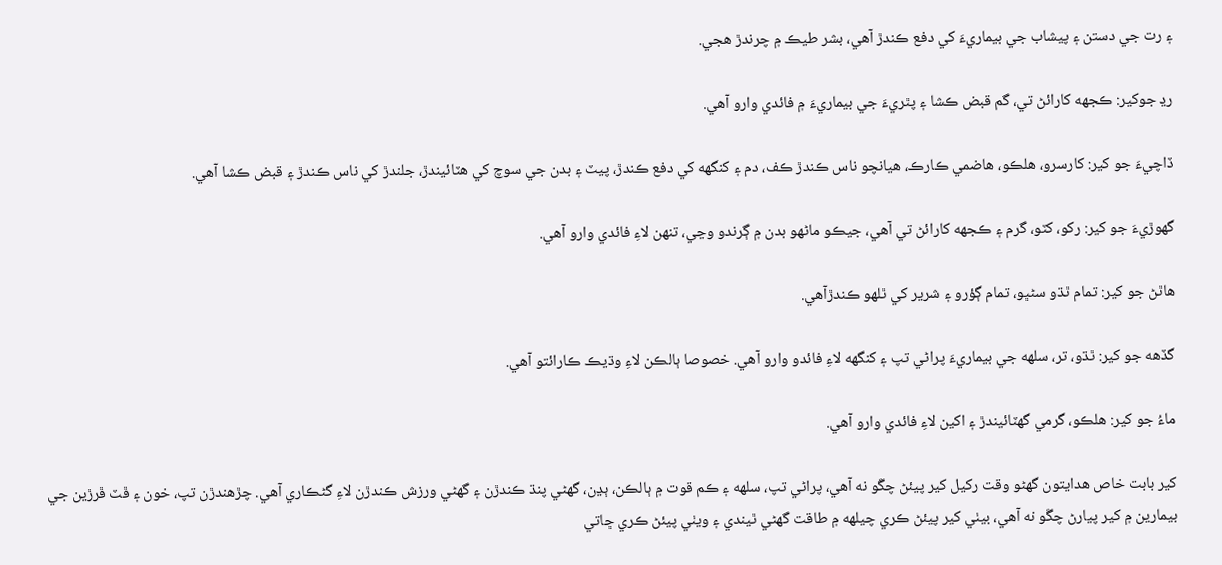۽ رت جي دستن ۽ پيشاب جي بيماريءَ کي دفع ڪندڙ آهي، بشر طيڪ ۾ چرندڙ هجي.

رڍ جوکير: ڪجهه کارائڻ تي، گم قبض ڪشا ۽ پٿريءَ جي بيماريءَ ۾ فائدي وارو آهي.

ڏاچيءَ جو کير: کارسرو، هلڪو، هاضمي ڪارڪ، هيانچو ناس ڪندڙ ڪف، دم ۽ کنگهه کي دفع ڪندڙ، پيٽ ۽ بدن جي سوچ کي هٽائيندڙ، جلندڙ کي ناس ڪندڙ ۽ قبض ڪشا آهي.

گهوڙيءَ جو کير: رکو، کٽو، گرم ۽ ڪجهه کارائڻ تي آهي، جيڪو ماڻهو بدن ۾ ڳرندو وڃي، تنهن لاءِ فائدي وارو آهي.

هاٿڻ جو کير: تمام ٿڌو سڻڀو، تمام ڳؤرو ۽ شرير کي ٿلهو ڪندڙآهي.

گڏهه جو کير: ٿڌو، تر، سلهه جي بيماريءَ پراڻي تپ ۽ کنگهه لاءِ فائدو وارو آهي. خصوصا ٻالڪن لاءِ وڌيڪ ڪارائتو آهي.

ماءُ جو کير: هلڪو، گرمي گهٽائيندڙ ۽ اکين لاءِ فائدي وارو آهي.

کير بابت خاص هدايتون گهڻو وقت رکيل کير پيئڻ چڱو نه آهي، پراڻي تپ، سلهه ۽ ڪم قوت ۾ ٻالڪن، ٻڍن، گهڻي پنڌ ڪندڙن ۽ گهڻي ورزش ڪندڙن لاءِ گڻڪاري آهي. چڙهندڙن تپ، خون ۽ ڦٽ ڦرڙين جي بيمارين ۾ کير پيارڻ چڱو نه آهي، بيٺي کير پيئڻ ڪري چيلهه ۾ طاقت گهڻي ٿيندي ۽ ويٺي پيئڻ ڪري ڇاتي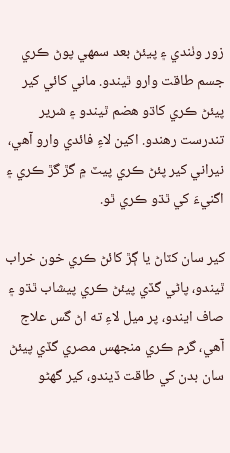زور وٺندي ۽ پيئڻ بعد سمهي پوڻ ڪري جسم طاقت وارو ٿيندو. ماني کائي کير پيئڻ ڪري کاڌو هضم ٿيندو ۽ شرير تندرست رهندو. اکين لاءِ فائدي وارو آهي، نيراني کير پئڻ ڪري پيٽ ۾ گڙ گڙ ڪري ۽ اگنيءَ کي ٿڌو ڪري ٿو.

کير سان کٽاڻ يا ڳڙ کائڻ ڪري خون خراب ٿيندو، پاڻي گڏي پيئڻ ڪري پيشاب ٿڌو ۽ صاف ايندو، پر ميل لاءِ ته اڻ گس علاج آهي، گرم ڪري منجهس مصري گڏي پيئڻ سان بدن کي طاقت ڏيندو، کير گهڻو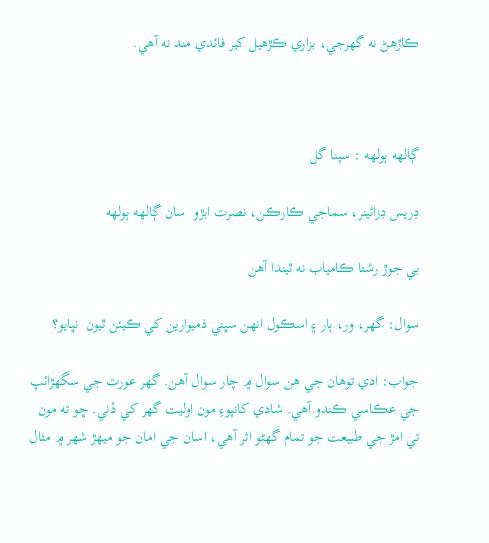ڪاڙهڻ نه گهرجي، بزاري ڪڙهيل کير فائدي مند نه آهي.



ڳالهه ٻولهه : سپنا گل

ڊريس ڊزائينر، سماجي ڪارڪن، نصرت ابڙو  سان ڳالهه ٻولهه

بي جوڙ رشتا ڪامياب نه ٿيندا آهن

سوال: گهر، ور، ٻار ۽ اسڪول انهن سڀني ذميوارين کي ڪيئن ٿيون  نڀايو؟

جواب: ادي توهان جي هن سوال ۾ چار سوال آهن. گهر عورت جي سگهڙائپ جي عڪاسي ڪندو آهي. شادي کانپوءِ مون اوليت گهر کي ڏني. ڇو ته مون تي امڙ جي طبيعت جو تمام گهڻو اثر آهي، اسان جي امان جو ميهڙ شهر ۾ مثال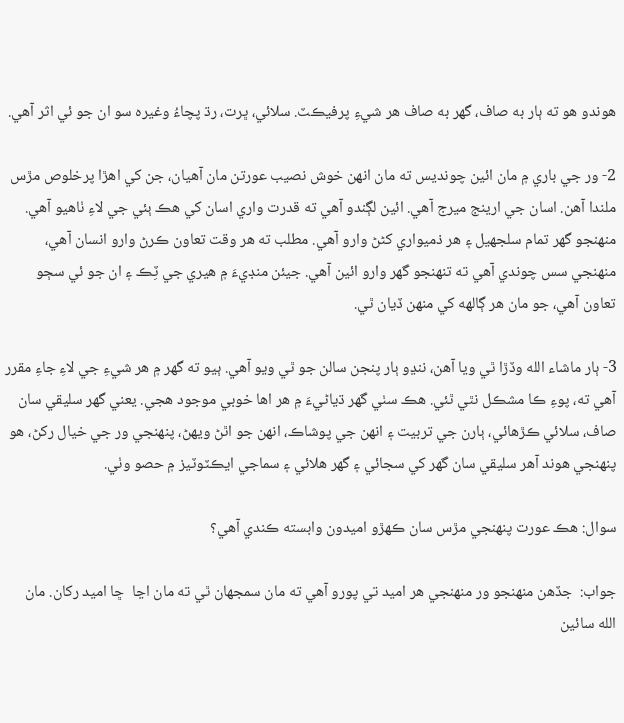هوندو هو ته ٻار به صاف، گهر به صاف هر شيءِ پرفيڪٽ. سلائي، ڀرت، رڌ پچاءُ وغيره سو ان جو ئي اثر آهي.

2- ور جي باري ۾ مان ائين چونديس ته مان انهن خوش نصيب عورتن مان آهيان، جن کي اهڙا پرخلوص مڙس ملندا آهن. اسان جي ارينج ميرج آهي. ائين لڳندو آهي ته قدرت واري اسان کي هڪ ٻئي جي لاءِ ٺاهيو آهي. منهنجو گهر تمام سلجهيل ۽ هر ذميواري کڻڻ وارو آهي. مطلب ته هر وقت تعاون ڪرڻ وارو انسان آهي، منهنجي سس چوندي آهي ته تنهنجو گهر وارو ائين آهي. جيئن منڊيءَ ۾ هيري جي ٽِڪ ۽ ان جو ئي سڄو تعاون آهي، جو مان هر ڳالهه کي منهن ڏيان ٿي.

3- ٻار ماشاء الله وڏڙا ٿي ويا آهن، ننڍو ٻار پنجن سالن جو ٿي ويو آهي. ٻيو ته گهر ۾ هر شيءِ جي لاءِ جاءِ مقرر آهي ته، پوءِ ڪا مشڪل نٿي ٿئي. هڪ سٺي گهر ڌياڻيءَ ۾ هر اها خوبي موجود هجي. يعني گهر سليقي سان صاف، سلائي ڪڙهائي، ٻارن جي تربيت ۽ انهن جي پوشاڪ، انهن جو اٿڻ ويهڻ، پنهنجي ور جي خيال رکڻ، هو پنهنجي هوند آهر سليقي سان گهر کي سجائي ۽ گهر هلائي ۽ سماجي ايڪٽوٽيز ۾ حصو وٺي.

سوال: هڪ عورت پنهنجي مڙس سان ڪهڙو اميدون وابسته ڪندي آهي؟

جواب:  جڏهن منهنجو ور منهنجي هر اميد تي پورو آهي ته مان سمجهان ٿي ته مان اڃا  ڇا اميد رکان. مان الله سائين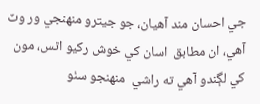جي احسان مند آهيان، جو جيترو منهنجي ور وٽ آهي، ان مطابق  اسان کي خوش رکيو اٿس، مون کي لڳندو آهي ته راشي  منهنجو سٺو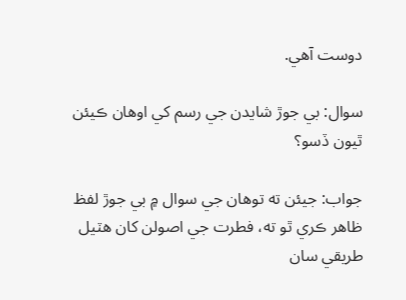دوست آهي.

سوال: بي جوڙ شايدن جي رسم کي اوهان ڪيئن ٿيون ڏسو؟

جواب: جيئن ته توهان جي سوال ۾ بي جوڙ لفظ ظاهر ڪري ٿو ته، فطرت جي اصولن کان هٽيل طريقي سان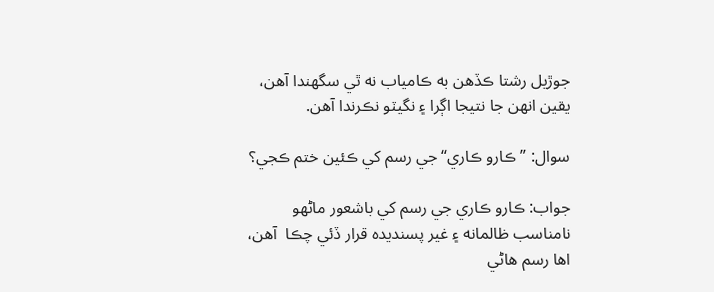جوڙيل رشتا ڪڏهن به ڪامياب نه ٿي سگهندا آهن، يقين انهن جا نتيجا اڳرا ۽ نگيٽو نڪرندا آهن.

سوال: ” ڪارو ڪاري“ جي رسم کي ڪئين ختم ڪجي؟

جواب: ڪارو ڪاري جي رسم کي باشعور ماڻهو نامناسب ظالمانه ۽ غير پسنديده قرار ڏئي چڪا  آهن، اها رسم هاڻي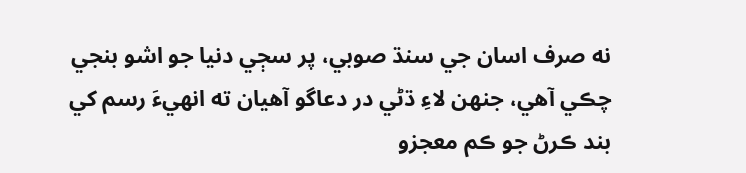نه صرف اسان جي سنڌ صوبي، پر سڄي دنيا جو اشو بنجي چڪي آهي، جنهن لاءِ ڌڻي در دعاگو آهيان ته انهيءَ رسم کي بند ڪرڻ جو ڪم معجزو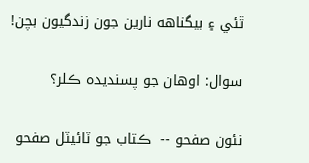ٿئي ۽ بيگناهه نارين جون زندگيون بچن!

سوال: اوهان جو پسنديده ڪلر؟

نئون صفحو --  ڪتاب جو ٽائيٽل صفحو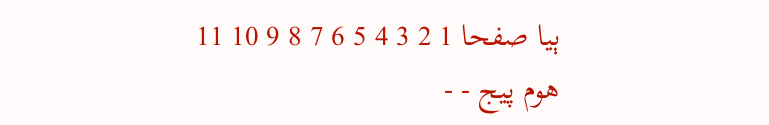ٻيا صفحا 1 2 3 4 5 6 7 8 9 10 11
هوم پيج - -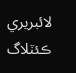لائبريري ڪئٽلاگ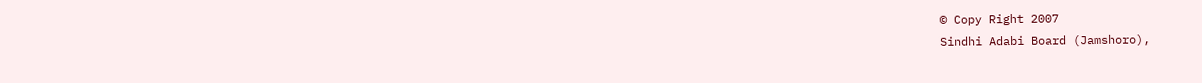© Copy Right 2007
Sindhi Adabi Board (Jamshoro),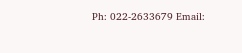Ph: 022-2633679 Email: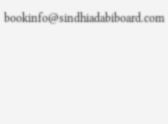bookinfo@sindhiadabiboard.com